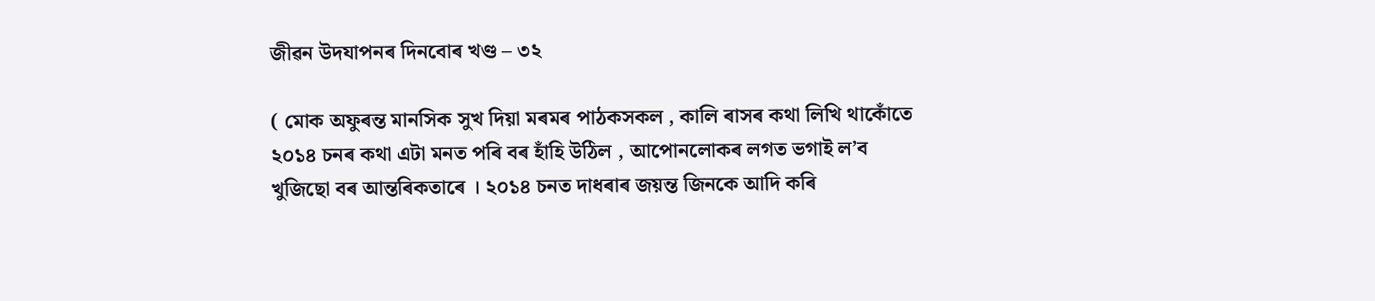জীৱন উদযাপনৰ দিনবোৰ খণ্ড – ৩২

( মোক অফুৰন্ত মানসিক সুখ দিয়া মৰমৰ পাঠকসকল , কালি ৰাসৰ কথা লিখি থাকোঁতে ২০১৪ চনৰ কথা এটা মনত পৰি বৰ হাঁহি উঠিল , আপোনলোকৰ লগত ভগাই ল’ব খুজিছো বৰ আন্তৰিকতাৰে । ২০১৪ চনত দাধৰাৰ জয়ন্ত জিনকে আদি কৰি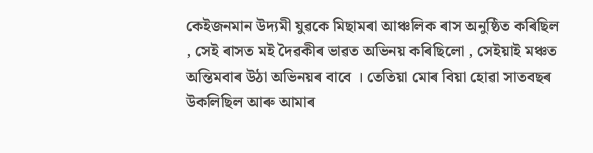কেইজনমান উদ্যমী যুৱকে মিছামৰা আঞ্চলিক ৰাস অনুষ্ঠিত কৰিছিল , সেই ৰাসত মই দৈৱকীৰ ভাৱত অভিনয় কৰিছিলো , সেইয়াই মঞ্চত অন্তিমবাৰ উঠা অভিনয়ৰ বাবে । তেতিয়া মোৰ বিয়া হোৱা সাতবছৰ উকলিছিল আৰু আমাৰ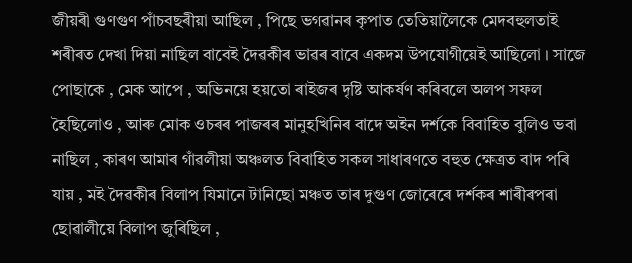জীয়ৰী গুণগুণ পাঁচবছৰীয়া আছিল , পিছে ভগৱানৰ কৃপাত তেতিয়ালৈকে মেদবহুলতাই শৰীৰত দেখা দিয়া নাছিল বাবেই দৈৱকীৰ ভাৱৰ বাবে একদম উপযোগীয়েই আছিলো । সাজে পোছাকে , মেক আপে , অভিনয়ে হয়তো ৰাইজৰ দৃষ্টি আকৰ্ষণ কৰিবলে অলপ সফল হৈছিলোও , আৰু মোক ওচৰৰ পাজৰৰ মানুহখিনিৰ বাদে অইন দৰ্শকে বিবাহিত বুলিও ভবা নাছিল , কাৰণ আমাৰ গাঁৱলীয়া অঞ্চলত বিবাহিত সকল সাধাৰণতে বহুত ক্ষেত্ৰত বাদ পৰি যায় , মই দৈৱকীৰ বিলাপ যিমানে টানিছো মঞ্চত তাৰ দুগুণ জোৰেৰে দৰ্শকৰ শাৰীৰপৰা ছোৱালীয়ে বিলাপ জুৰিছিল ,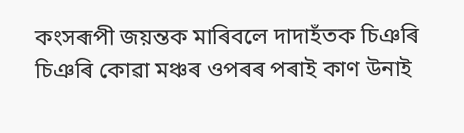কংসৰূপী জয়ন্তক মাৰিবলে দাদাহঁতক চিঞৰি চিঞৰি কোৱা মঞ্চৰ ওপৰৰ পৰাই কাণ উনাই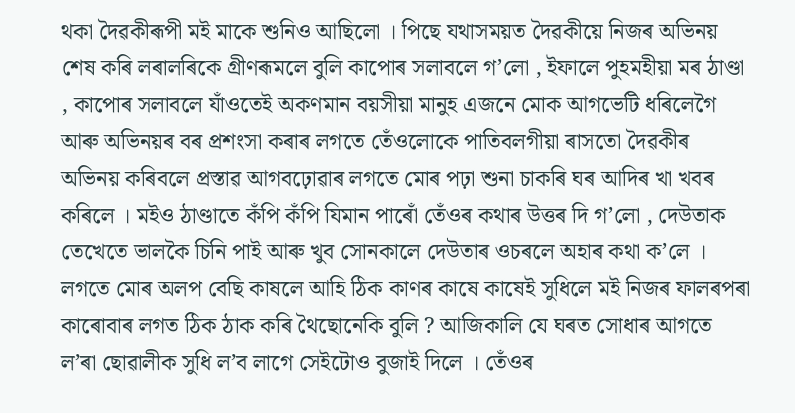থকা দৈৱকীৰূপী মই মাকে শুনিও আছিলো । পিছে যথাসময়ত দৈৱকীয়ে নিজৰ অভিনয় শেষ কৰি লৰালৰিকে গ্ৰীণৰূমলে বুলি কাপোৰ সলাবলে গ’লো , ইফালে পুহমহীয়া মৰ ঠাণ্ডা , কাপোৰ সলাবলে যাঁওতেই অকণমান বয়সীয়া মানুহ এজনে মোক আগভেটি ধৰিলেগৈ আৰু অভিনয়ৰ বৰ প্ৰশংসা কৰাৰ লগতে তেঁওলোকে পাতিবলগীয়া ৰাসতো দৈৱকীৰ অভিনয় কৰিবলে প্ৰস্তাৱ আগবঢ়োৱাৰ লগতে মোৰ পঢ়া শুনা চাকৰি ঘৰ আদিৰ খা খবৰ কৰিলে । মইও ঠাণ্ডাতে কঁপি কঁপি যিমান পাৰোঁ তেঁওৰ কথাৰ উত্তৰ দি গ’লো , দেউতাক তেখেতে ভালকৈ চিনি পাই আৰু খুব সোনকালে দেউতাৰ ওচৰলে অহাৰ কথা ক’লে । লগতে মোৰ অলপ বেছি কাষলে আহি ঠিক কাণৰ কাষে কাষেই সুধিলে মই নিজৰ ফালৰপৰা কাৰোবাৰ লগত ঠিক ঠাক কৰি থৈছোনেকি বুলি ? আজিকালি যে ঘৰত সোধাৰ আগতে ল’ৰা ছোৱালীক সুধি ল’ব লাগে সেইটোও বুজাই দিলে । তেঁওৰ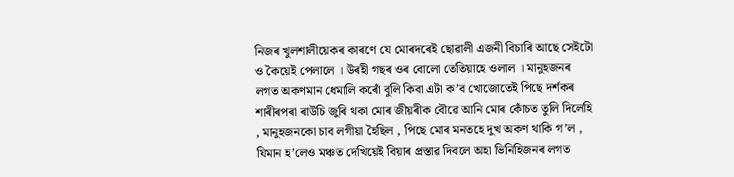নিজৰ খুলশালীয়েকৰ কাৰণে যে মোৰদৰেই ছোৱালী এজনী বিচাৰি আছে সেইটো ও কৈয়েই পেলালে । উৰহী গছৰ ওৰ বোলো তেতিয়াহে ওলাল । মানুহজনৰ লগত অকণমান ধেমালি কৰোঁ বুলি কিবা এটা ক’ব খোজোতেই পিছে দৰ্শকৰ শাৰীৰপৰা ৰাউচি জুৰি থকা মোৰ জীয়ৰীক বৌৱে আনি মোৰ কোঁচত তুলি দিলেহি , মানুহজনকো চাব লগীয়া হৈছিল , পিছে মোৰ মনতহে দুখ অকণ থাকি গ’ল , যিমান হ’লেও মঞ্চত দেখিয়েই বিয়াৰ প্ৰস্তাৱ দিবলে অহা ভিনিহিজনৰ লগত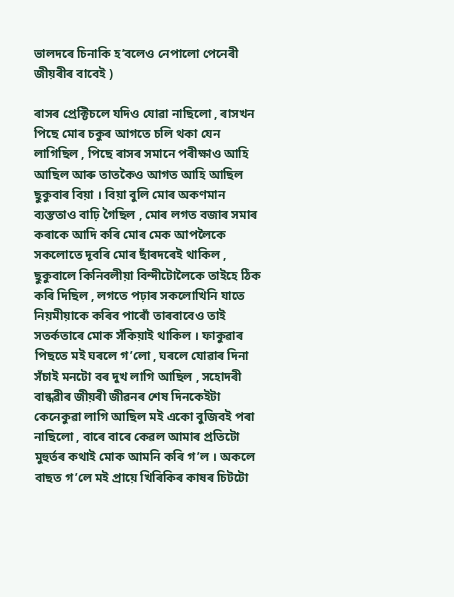ভালদৰে চিনাকি হ’বলেও নেপালো পেনেৰী জীয়ৰীৰ বাবেই )

ৰাসৰ প্ৰেক্টিচলে যদিও যোৱা নাছিলো , ৰাসখন পিছে মোৰ চকুৰ আগতে চলি থকা যেন লাগিছিল , পিছে ৰাসৰ সমানে পৰীক্ষাও আহি আছিল আৰু তাতকৈও আগত আহি আছিল ছুকুবাৰ বিয়া । বিয়া বুলি মোৰ অকণমান ব্যস্ততাও বাঢ়ি গৈছিল , মোৰ লগত বজাৰ সমাৰ কৰাকে আদি কৰি মোৰ মেক আপলৈকে সকলোতে দূবৰি মোৰ ছাঁৰদৰেই থাকিল , ছুকুবালে কিনিবলীয়া বিন্দীটোলৈকে তাইহে ঠিক কৰি দিছিল , লগতে পঢ়াৰ সকলোখিনি যাতে নিয়মীয়াকে কৰিব পাৰোঁ তাৰবাবেও তাই সতৰ্কতাৰে মোক সঁকিয়াই থাকিল । ফাকুৱাৰ পিছতে মই ঘৰলে গ’লো , ঘৰলে যোৱাৰ দিনা সঁচাই মনটো বৰ দুখ লাগি আছিল , সহোদৰী বান্ধৱীৰ জীয়ৰী জীৱনৰ শেষ দিনকেইটা কেনেকুৱা লাগি আছিল মই একো বুজিবই পৰা নাছিলো , বাৰে বাৰে কেৱল আমাৰ প্ৰতিটো মুহুৰ্তৰ কথাই মোক আমনি কৰি গ’ল । অকলে বাছত গ’লে মই প্ৰায়ে খিৰিকিৰ কাষৰ চিটটো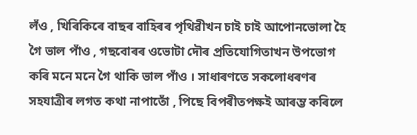লঁও , খিৰিকিৰে বাছৰ বাহিৰৰ পৃথিৱীখন চাই চাই আপোনভোলা হৈ গৈ ভাল পাঁও , গছবোৰৰ ওভোটা দৌৰ প্ৰতিযোগিতাখন উপভোগ কৰি মনে মনে গৈ থাকি ভাল পাঁও । সাধাৰণতে সকলোধৰণৰ সহযাত্ৰীৰ লগত কথা নাপাতোঁ , পিছে বিপৰীতপক্ষই আৰম্ভ কৰিলে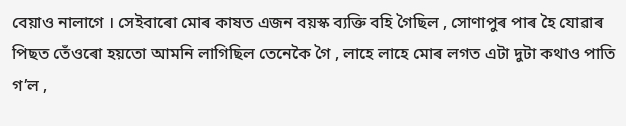বেয়াও নালাগে । সেইবাৰো মোৰ কাষত এজন বয়স্ক ব্যক্তি বহি গৈছিল , সোণাপুৰ পাৰ হৈ যোৱাৰ পিছত তেঁওৰো হয়তো আমনি লাগিছিল তেনেকৈ গৈ , লাহে লাহে মোৰ লগত এটা দুটা কথাও পাতি গ’ল ,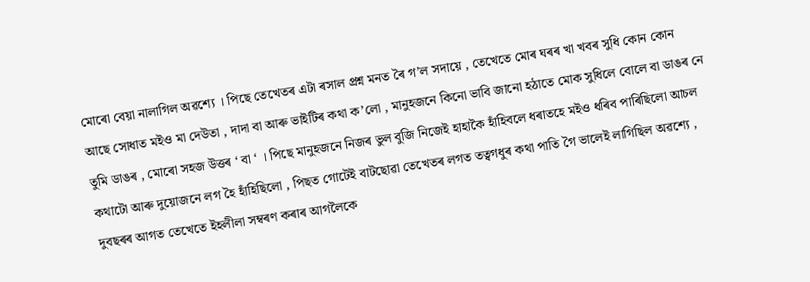মোৰো বেয়া নালাগিল অৱশ্যে । পিছে তেখেতৰ এটা ৰসাল প্ৰশ্ন মনত ৰৈ গ’ল সদায়ে , তেখেতে মোৰ ঘৰৰ খা খবৰ সুধি কোন কোন আছে সোধাত মইও মা দেউতা , দাদা বা আৰু ভাইটিৰ কথা ক’লো , মানুহজনে কিনো ভাবি জানো হঠাতে মোক সুধিলে বোলে বা ডাঙৰ নে তুমি ডাঙৰ , মোৰো সহজ উত্তৰ ‘ বা ‘ । পিছে মানুহজনে নিজৰ ভুল বুজি নিজেই হাহাকৈ হাঁহিবলে ধৰাতহে মইও ধৰিব পাৰিছিলো আচল কথাটো আৰু দুয়োজনে লগ হৈ হাঁহিছিলো , পিছত গোটেই বাটছোৱা তেখেতৰ লগত তত্বগধুৰ কথা পাতি গৈ ভালেই লাগিছিল অৱশ্যে , দুবছৰৰ আগত তেখেতে ইহলীলা সম্বৰণ কৰাৰ আগলৈকে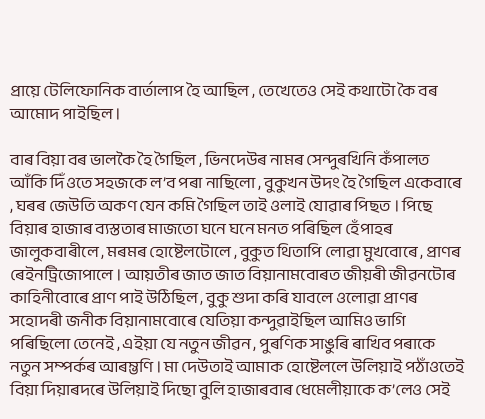প্ৰায়ে টেলিফোনিক বাৰ্তালাপ হৈ আছিল , তেখেতেও সেই কথাটো কৈ বৰ আমোদ পাইছিল ।

বাৰ বিয়া বৰ ভালকৈ হৈ গৈছিল , ভিনদেউৰ নামৰ সেন্দুৰখিনি কঁপালত আঁকি দিঁওতে সহজকে ল’ব পৰা নাছিলো , বুকুখন উদং হৈ গৈছিল একেবাৰে , ঘৰৰ জেউতি অকণ যেন কমি গৈছিল তাই ওলাই যোৱাৰ পিছত । পিছে বিয়াৰ হাজাৰ ব্যস্ততাৰ মাজতো ঘনে ঘনে মনত পৰিছিল হেঁপাহৰ জালুকবাৰীলে , মৰমৰ হোষ্টেলটোলে , বুকুত থিতাপি লোৱা মুখবোৰে , প্ৰাণৰ ৰেইনট্ৰিজোপালে । আয়তীৰ জাত জাত বিয়ানামবোৰত জীয়ৰী জীৱনটোৰ কাহিনীবোৰে প্ৰাণ পাই উঠিছিল , বুকু শুদা কৰি যাবলে ওলোৱা প্ৰাণৰ সহোদৰী জনীক বিয়ানামবোৰে যেতিয়া কন্দুৱাইছিল আমিও ভাগি পৰিছিলো তেনেই , এইয়া যে নতুন জীৱন , পুৰণিক সাঙুৰি ৰাখিব পৰাকে নতুন সম্পৰ্কৰ আৰম্ভণি । মা দেউতাই আমাক হোষ্টেললে উলিয়াই পঠাঁওতেই বিয়া দিয়াৰদৰে উলিয়াই দিছো বুলি হাজাৰবাৰ ধেমেলীয়াকে ক’লেও সেই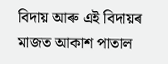বিদায় আৰু এই বিদায়ৰ মাজত আকাশ পাতাল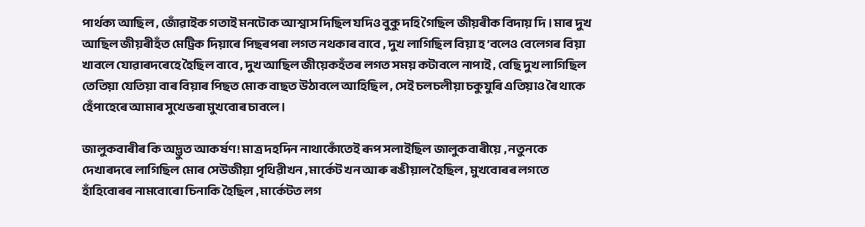পাৰ্থক্য আছিল , জোঁৱাইক গতাই মনটোক আশ্বাস দিছিল যদিও বুকু দহি গৈছিল জীয়ৰীক বিদায় দি । মাৰ দুখ আছিল জীয়ৰীহঁত মেট্ৰিক দিয়াৰে পিছৰপৰা লগত নথকাৰ বাবে , দুখ লাগিছিল বিয়া হ’বলেও বেলেগৰ বিয়া খাবলে যোৱাৰদৰেহে হৈছিল বাবে , দুখ আছিল জীয়েকহঁতৰ লগত সময় কটাবলে নাপাই , বেছি দুখ লাগিছিল তেতিয়া যেতিয়া বাৰ বিয়াৰ পিছত মোক বাছত উঠাবলে আহিছিল , সেই চলচলীয়া চকুযুৰি এতিয়াও ৰৈ থাকে হেঁপাহেৰে আমাৰ সুখেভৰা মুখবোৰ চাবলে ।

জালুকবাৰীৰ কি অদ্ভুত আকৰ্ষণ ! মাত্ৰ দহদিন নাথাকোঁতেই ৰূপ সলাইছিল জালুকবাৰীয়ে , নতুনকে দেখাৰদৰে লাগিছিল মোৰ সেউজীয়া পৃথিৱীখন , মাৰ্কেট খন আৰু ৰঙীয়াল হৈছিল , মুখবোৰৰ লগতে হাঁহিবোৰৰ নামবোৰো চিনাকি হৈছিল , মাৰ্কেটত লগ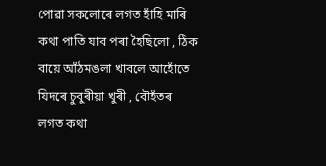পোৱা সকলোৰে লগত হাঁহি মাৰি কথা পাতি যাব পৰা হৈছিলো , ঠিক বায়ে আঁঠমঙলা খাবলে আহোঁতে যিদৰে চুবুৰীয়া খুৰী , বৌহঁতৰ লগত কথা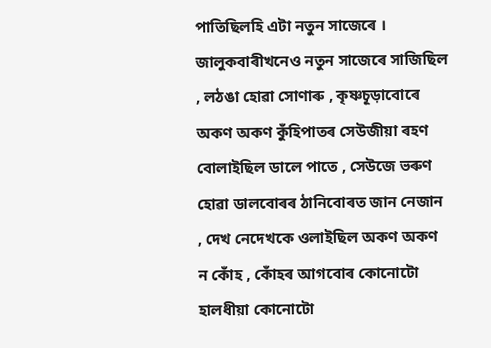পাতিছিলহি এটা নতুন সাজেৰে । জালুকবাৰীখনেও নতুন সাজেৰে সাজিছিল , লঠঙা হোৱা সোণাৰু , কৃষ্ণচূড়াবোৰে অকণ অকণ কুঁহিপাতৰ সেউজীয়া ৰহণ বোলাইছিল ডালে পাতে , সেউজে ভৰুণ হোৱা ডালবোৰৰ ঠানিবোৰত জান নেজান , দেখ নেদেখকে ওলাইছিল অকণ অকণ ন কোঁহ , কোঁহৰ আগবোৰ কোনোটো হালধীয়া কোনোটো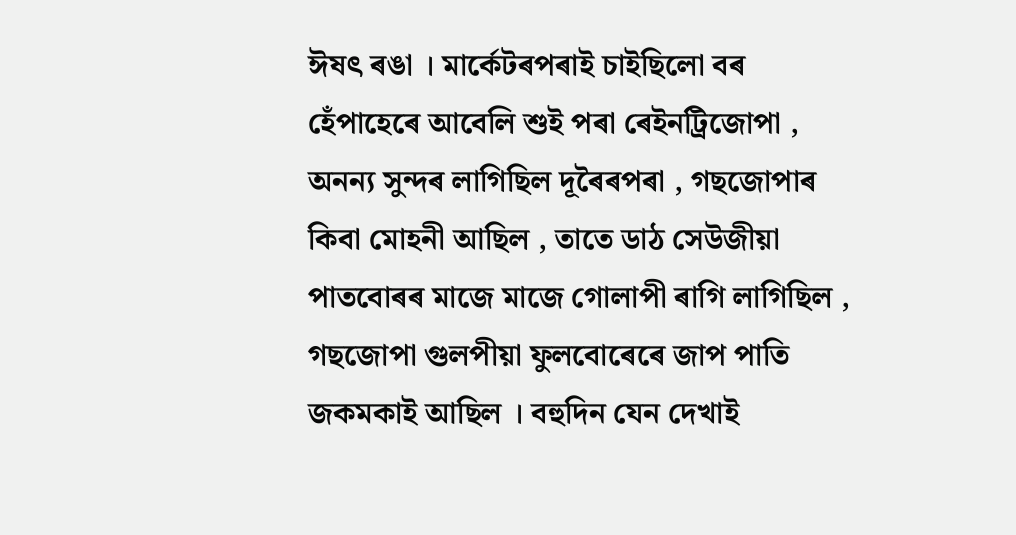ঈষৎ ৰঙা । মাৰ্কেটৰপৰাই চাইছিলো বৰ হেঁপাহেৰে আবেলি শুই পৰা ৰেইনট্ৰিজোপা , অনন্য সুন্দৰ লাগিছিল দূৰৈৰপৰা , গছজোপাৰ কিবা মোহনী আছিল , তাতে ডাঠ সেউজীয়া পাতবোৰৰ মাজে মাজে গোলাপী ৰাগি লাগিছিল , গছজোপা গুলপীয়া ফুলবোৰেৰে জাপ পাতি জকমকাই আছিল । বহুদিন যেন দেখাই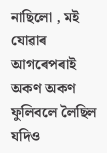নাছিলো , মই যোৱাৰ আগৰেপৰাই অকণ অকণ ফুলিবলে লৈছিল যদিও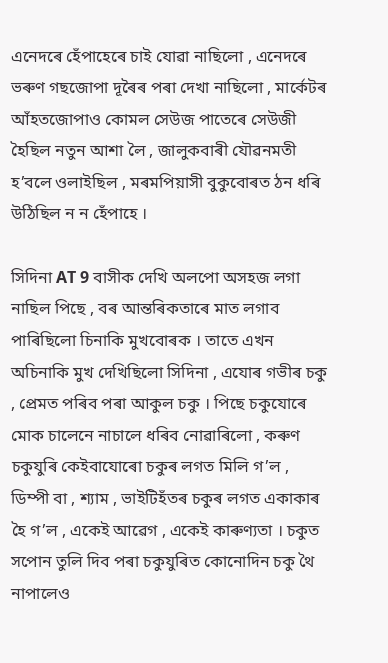এনেদৰে হেঁপাহেৰে চাই যোৱা নাছিলো , এনেদৰে ভৰুণ গছজোপা দূৰৈৰ পৰা দেখা নাছিলো , মাৰ্কেটৰ আঁহতজোপাও কোমল সেউজ পাতেৰে সেউজী হৈছিল নতুন আশা লৈ , জালুকবাৰী যৌৱনমতী হ’বলে ওলাইছিল , মৰমপিয়াসী বুকুবোৰত ঠন ধৰি উঠিছিল ন ন হেঁপাহে ।

সিদিনা AT 9 বাসীক দেখি অলপো অসহজ লগা নাছিল পিছে , বৰ আন্তৰিকতাৰে মাত লগাব পাৰিছিলো চিনাকি মুখবোৰক । তাতে এখন অচিনাকি মুখ দেখিছিলো সিদিনা , এযোৰ গভীৰ চকু , প্ৰেমত পৰিব পৰা আকুল চকু । পিছে চকুযোৰে মোক চালেনে নাচালে ধৰিব নোৱাৰিলো , কৰুণ চকুযুৰি কেইবাযোৰো চকুৰ লগত মিলি গ’ল , ডিম্পী বা , শ্যাম , ভাইটিহঁতৰ চকুৰ লগত একাকাৰ হৈ গ’ল , একেই আৱেগ , একেই কাৰুণ্যতা । চকুত সপোন তুলি দিব পৰা চকুযুৰিত কোনোদিন চকু থৈ নাপালেও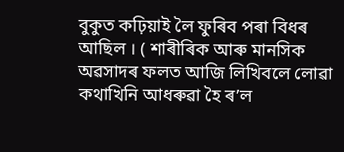বুকুত কঢ়িয়াই লৈ ফুৰিব পৰা বিধৰ আছিল । ( শাৰীৰিক আৰু মানসিক অৱসাদৰ ফলত আজি লিখিবলে লোৱা কথাখিনি আধৰুৱা হৈ ৰ’ল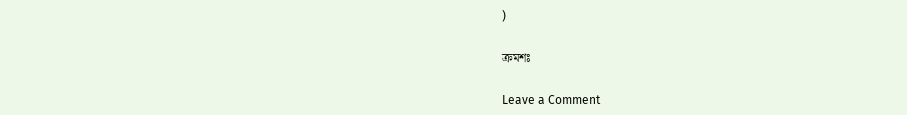)

ক্ৰমশঃ

Leave a Comment